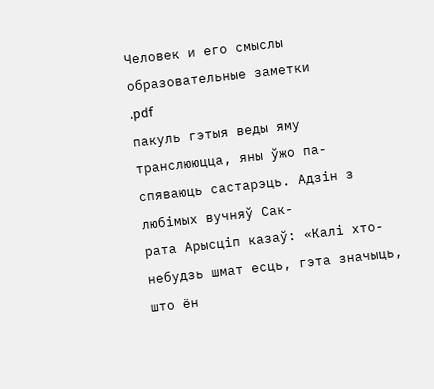Человек и его смыслы образовательные заметки
.pdf
пакуль гэтыя веды яму транслююцца, яны ўжо па-
спяваюць састарэць. Адзін з любімых вучняў Сак-
рата Арысціп казаў: «Калі хто-небудзь шмат есць, гэта значыць, што ён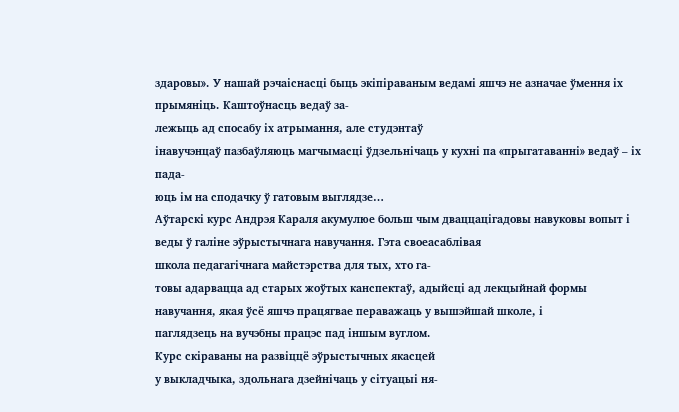здаровы». У нашай рэчаіснасці быць экіпіраваным ведамі яшчэ не азначае ўмення іх прымяніць. Каштоўнасць ведаў за-
лежыць ад спосабу іх атрымання, але студэнтаў
інавучэнцаў пазбаўляюць магчымасці ўдзельнічаць у кухні па «прыгатаванні» ведаў – іх пада-
юць ім на сподачку ў гатовым выглядзе…
Аўтарскі курс Андрэя Караля акумулюе больш чым дваццацігадовы навуковы вопыт і веды ў галіне эўрыстычнага навучання. Гэта своеасаблівая
школа педагагічнага майстэрства для тых, хто га-
товы адарвацца ад старых жоўтых канспектаў, адыйсці ад лекцыйнай формы навучання, якая ўсё яшчэ працягвае пераважаць у вышэйшай школе, і
паглядзець на вучэбны працэс пад іншым вуглом.
Курс скіраваны на развіццё эўрыстычных якасцей
у выкладчыка, здольнага дзейнічаць у сітуацыі ня-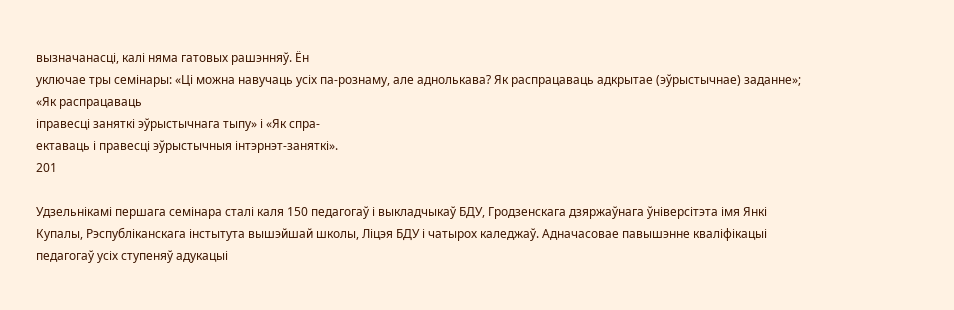вызначанасці, калі няма гатовых рашэнняў. Ён
уключае тры семінары: «Ці можна навучаць усіх па-рознаму, але аднолькава? Як распрацаваць адкрытае (эўрыстычнае) заданне»; «Як распрацаваць
іправесці заняткі эўрыстычнага тыпу» і «Як спра-
ектаваць і правесці эўрыстычныя інтэрнэт-заняткі».
201

Удзельнікамі першага семінара сталі каля 150 педагогаў і выкладчыкаў БДУ, Гродзенскага дзяржаўнага ўніверсітэта імя Янкі Купалы, Рэспубліканскага інстытута вышэйшай школы, Ліцэя БДУ і чатырох каледжаў. Адначасовае павышэнне кваліфікацыі педагогаў усіх ступеняў адукацыі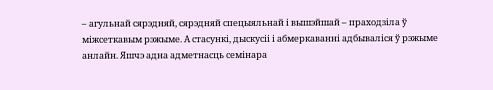– агульнай сярэдняй, сярэдняй спецыяльнай і вышэйшай – праходзіла ў міжсеткавым рэжыме. А стасункі, дыскусіі і абмеркаванні адбываліся ў рэжыме анлайн. Яшчэ адна адметнасць семінара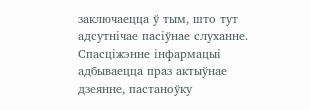заключаецца ў тым, што тут адсутнічае пасіўнае слуханне. Спасціжэнне інфармацыі адбываецца праз актыўнае дзеянне, пастаноўку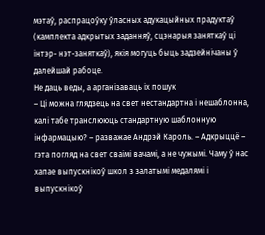мэтаў, распрацоўку ўласных адукацыйных прадуктаў (камплекта адкрытых заданняў, сцэнарыя заняткаў ці інтэр- нэт-заняткаў), якія могуць быць задзейнічаны ў далейшай рабоце.
Не даць веды, а арганізаваць іх пошук
– Ці можна глядзець на свет нестандартна і нешаблонна, калі табе транслююць стандартную шаблонную інфармацыю? – разважае Андрэй Кароль. – Адкрыццё – гэта погляд на свет сваімі вачамі, а не чужымі. Чаму ў нас хапае выпускнікоў школ з залатымі медалямі і выпускнікоў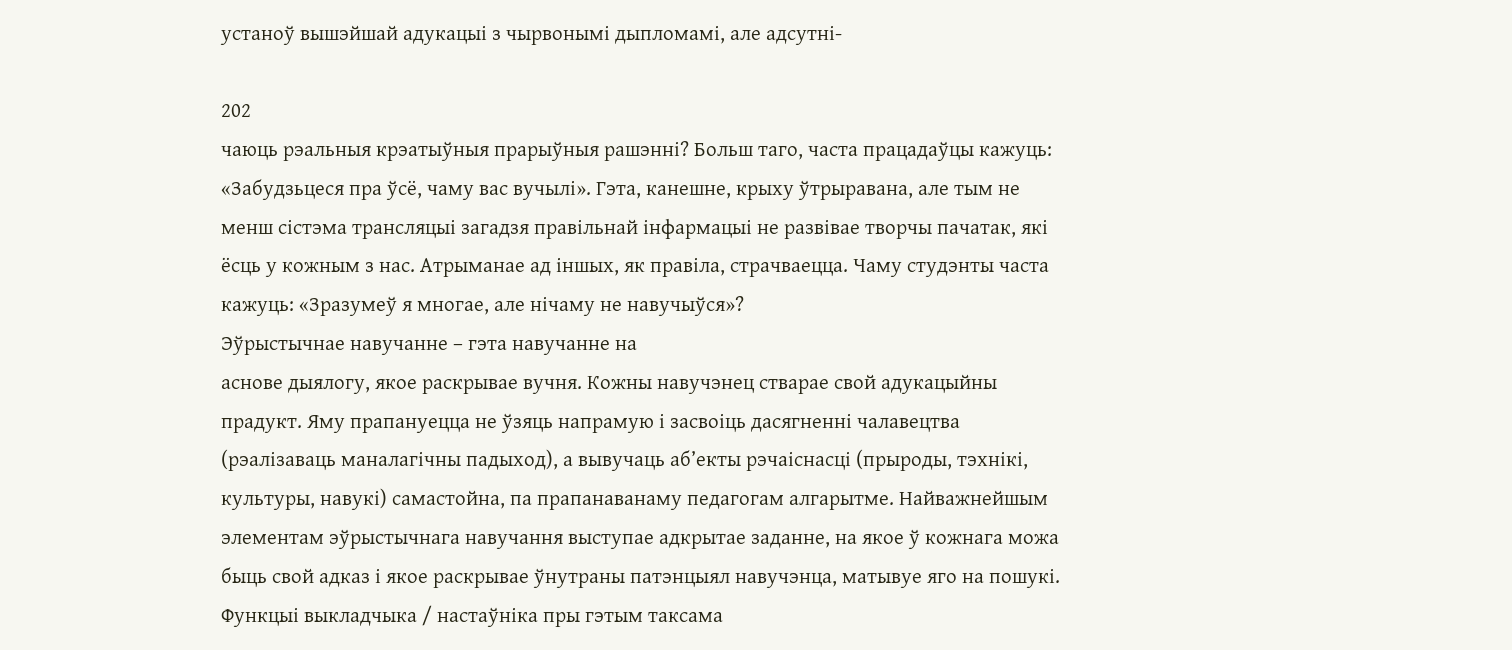устаноў вышэйшай адукацыі з чырвонымі дыпломамі, але адсутні-

202
чаюць рэальныя крэатыўныя прарыўныя рашэнні? Больш таго, часта працадаўцы кажуць: «Забудзьцеся пра ўсё, чаму вас вучылі». Гэта, канешне, крыху ўтрыравана, але тым не менш сістэма трансляцыі загадзя правільнай інфармацыі не развівае творчы пачатак, які ёсць у кожным з нас. Атрыманае ад іншых, як правіла, страчваецца. Чаму студэнты часта кажуць: «Зразумеў я многае, але нічаму не навучыўся»?
Эўрыстычнае навучанне – гэта навучанне на
аснове дыялогу, якое раскрывае вучня. Кожны навучэнец стварае свой адукацыйны прадукт. Яму прапануецца не ўзяць напрамую і засвоіць дасягненні чалавецтва (рэалізаваць маналагічны падыход), а вывучаць аб’екты рэчаіснасці (прыроды, тэхнікі, культуры, навукі) самастойна, па прапанаванаму педагогам алгарытме. Найважнейшым элементам эўрыстычнага навучання выступае адкрытае заданне, на якое ў кожнага можа быць свой адказ і якое раскрывае ўнутраны патэнцыял навучэнца, матывуе яго на пошукі. Функцыі выкладчыка / настаўніка пры гэтым таксама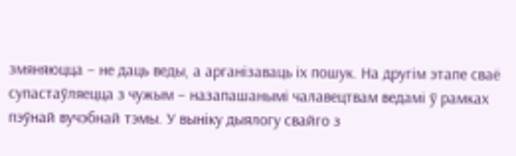змяняюцца – не даць веды, а арганізаваць іх пошук. На другім этапе сваё супастаўляецца з чужым – назапашанымі чалавецтвам ведамі ў рамках пэўнай вучэбнай тэмы. У выніку дыялогу свайго з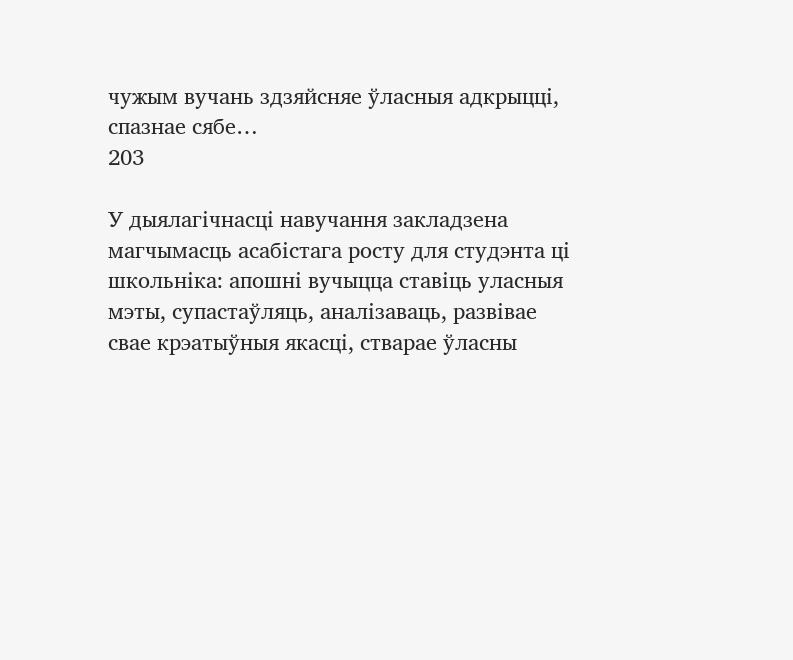чужым вучань здзяйсняе ўласныя адкрыцці, спазнае сябе…
203

У дыялагічнасці навучання закладзена магчымасць асабістага росту для студэнта ці школьніка: апошні вучыцца ставіць уласныя мэты, супастаўляць, аналізаваць, развівае свае крэатыўныя якасці, стварае ўласны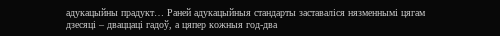адукацыйны прадукт… Раней адукацыйныя стандарты заставаліся нязменнымі цягам дзесяці – дваццаці гадоў, а цяпер кожныя год-два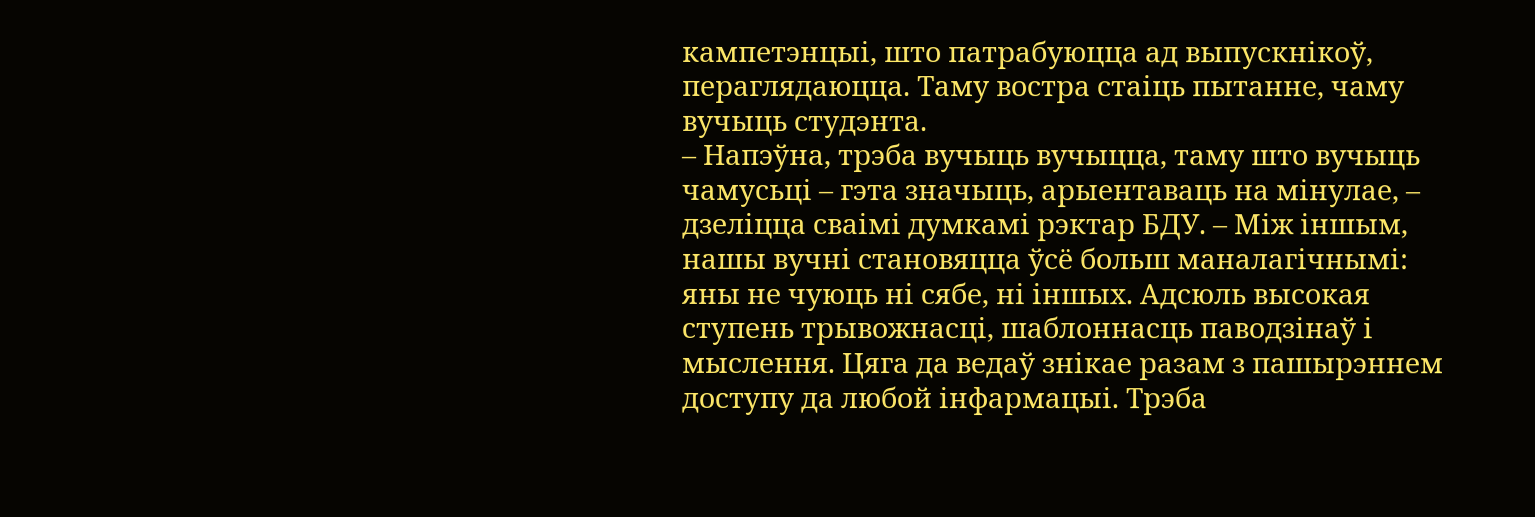кампетэнцыі, што патрабуюцца ад выпускнікоў, пераглядаюцца. Таму востра стаіць пытанне, чаму вучыць студэнта.
– Напэўна, трэба вучыць вучыцца, таму што вучыць чамусьці – гэта значыць, арыентаваць на мінулае, – дзеліцца сваімі думкамі рэктар БДУ. – Між іншым, нашы вучні становяцца ўсё больш маналагічнымі: яны не чуюць ні сябе, ні іншых. Адсюль высокая ступень трывожнасці, шаблоннасць паводзінаў і мыслення. Цяга да ведаў знікае разам з пашырэннем доступу да любой інфармацыі. Трэба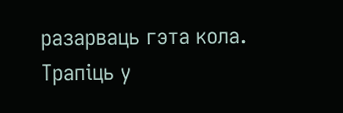разарваць гэта кола.
Трапіць у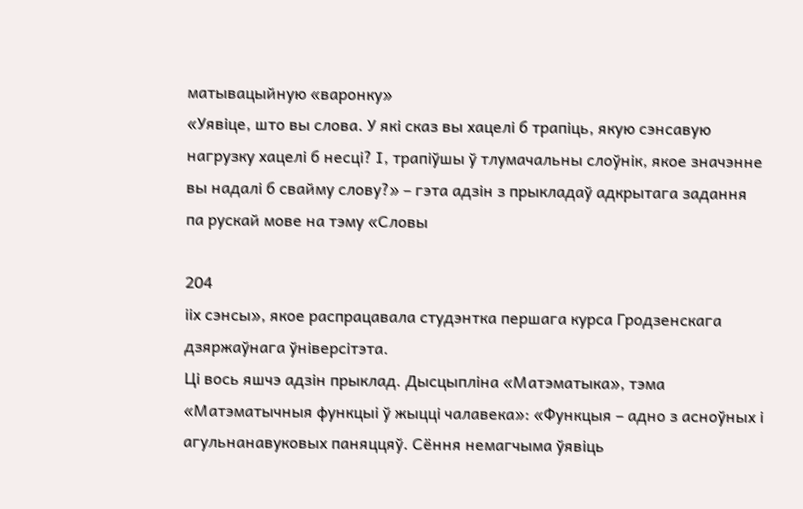матывацыйную «варонку»
«Уявіце, што вы слова. У які сказ вы хацелі б трапіць, якую сэнсавую нагрузку хацелі б несці? І, трапіўшы ў тлумачальны слоўнік, якое значэнне вы надалі б свайму слову?» – гэта адзін з прыкладаў адкрытага задання па рускай мове на тэму «Словы

204
ііх сэнсы», якое распрацавала студэнтка першага курса Гродзенскага дзяржаўнага ўніверсітэта.
Ці вось яшчэ адзін прыклад. Дысцыпліна «Матэматыка», тэма «Матэматычныя функцыі ў жыцці чалавека»: «Функцыя – адно з асноўных і агульнанавуковых паняццяў. Сёння немагчыма ўявіць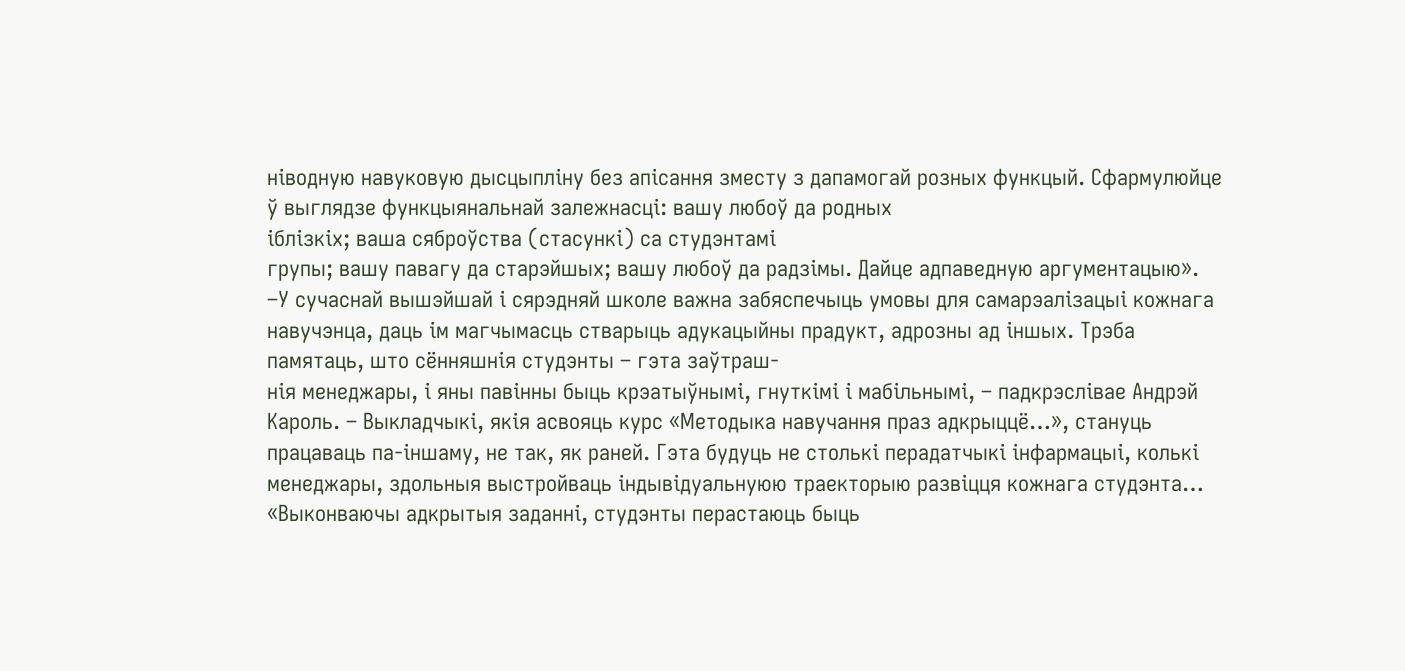ніводную навуковую дысцыпліну без апісання зместу з дапамогай розных функцый. Сфармулюйце ў выглядзе функцыянальнай залежнасці: вашу любоў да родных
іблізкіх; ваша сяброўства (стасункі) са студэнтамі
групы; вашу павагу да старэйшых; вашу любоў да радзімы. Дайце адпаведную аргументацыю».
–У сучаснай вышэйшай і сярэдняй школе важна забяспечыць умовы для самарэалізацыі кожнага навучэнца, даць ім магчымасць стварыць адукацыйны прадукт, адрозны ад іншых. Трэба памятаць, што сённяшнія студэнты – гэта заўтраш-
нія менеджары, і яны павінны быць крэатыўнымі, гнуткімі і мабільнымі, – падкрэслівае Андрэй Кароль. – Выкладчыкі, якія асвояць курс «Методыка навучання праз адкрыццё…», стануць працаваць па-іншаму, не так, як раней. Гэта будуць не столькі перадатчыкі інфармацыі, колькі менеджары, здольныя выстройваць індывідуальнуюю траекторыю развіцця кожнага студэнта…
«Выконваючы адкрытыя заданні, студэнты перастаюць быць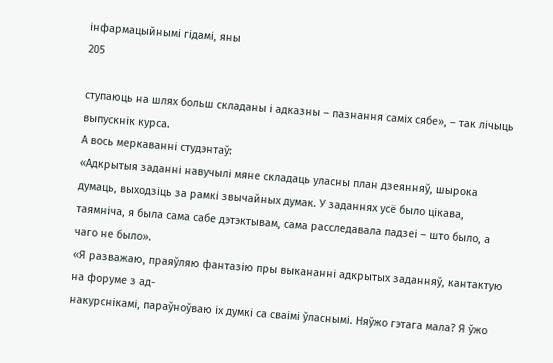інфармацыйнымі гідамі, яны
205

ступаюць на шлях больш складаны і адказны – пазнання саміх сябе», – так лічыць выпускнік курса.
А вось меркаванні студэнтаў:
«Адкрытыя заданні навучылі мяне складаць уласны план дзеянняў, шырока думаць, выходзіць за рамкі звычайных думак. У заданнях усё было цікава, таямніча, я была сама сабе дэтэктывам, сама расследавала падзеі – што было, а чаго не было».
«Я разважаю, праяўляю фантазію пры выкананні адкрытых заданняў, кантактую на форуме з ад-
накурснікамі, параўноўваю іх думкі са сваімі ўласнымі. Няўжо гэтага мала? Я ўжо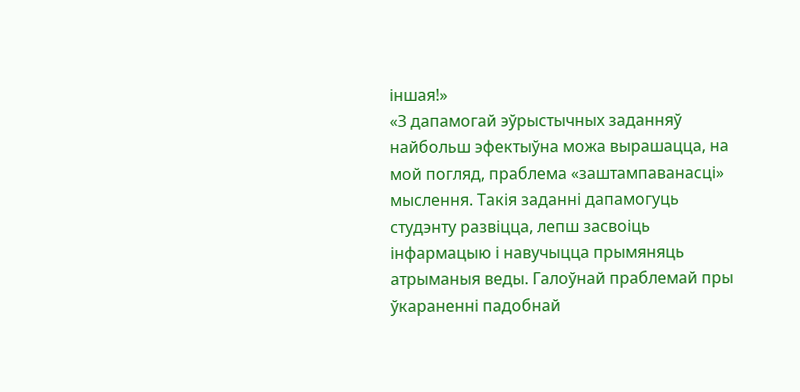іншая!»
«З дапамогай эўрыстычных заданняў найбольш эфектыўна можа вырашацца, на мой погляд, праблема «заштампаванасці» мыслення. Такія заданні дапамогуць студэнту развіцца, лепш засвоіць інфармацыю і навучыцца прымяняць атрыманыя веды. Галоўнай праблемай пры ўкараненні падобнай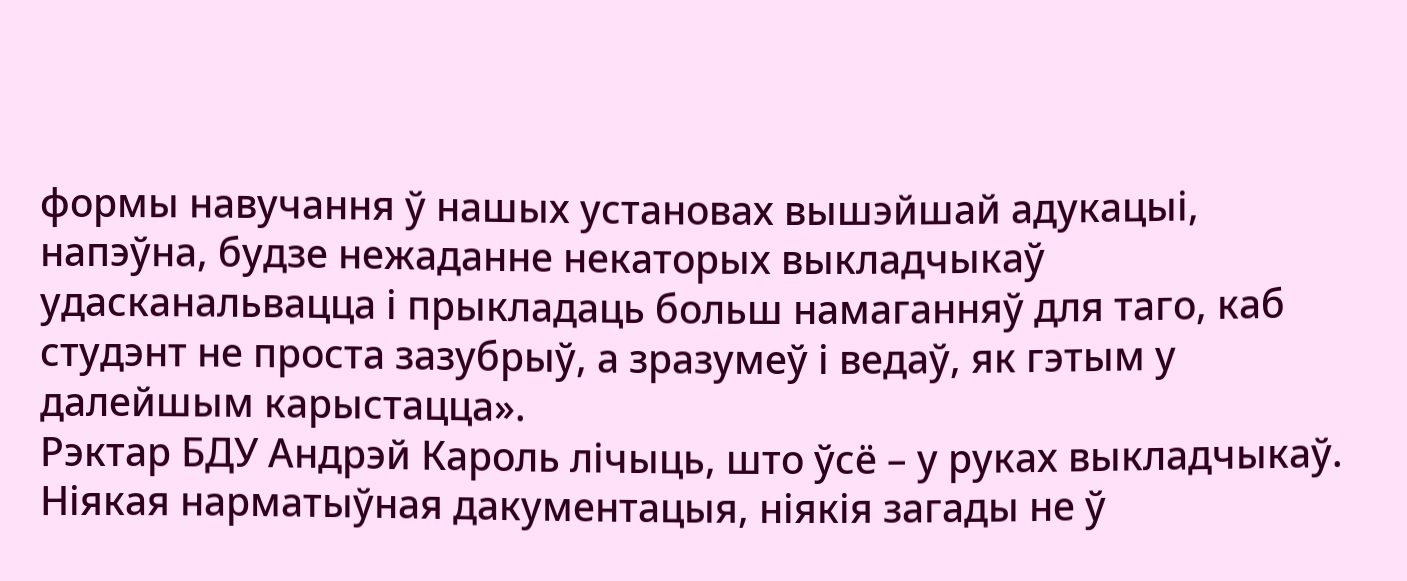формы навучання ў нашых установах вышэйшай адукацыі, напэўна, будзе нежаданне некаторых выкладчыкаў удасканальвацца і прыкладаць больш намаганняў для таго, каб студэнт не проста зазубрыў, а зразумеў і ведаў, як гэтым у далейшым карыстацца».
Рэктар БДУ Андрэй Кароль лічыць, што ўсё – у руках выкладчыкаў. Ніякая нарматыўная дакументацыя, ніякія загады не ў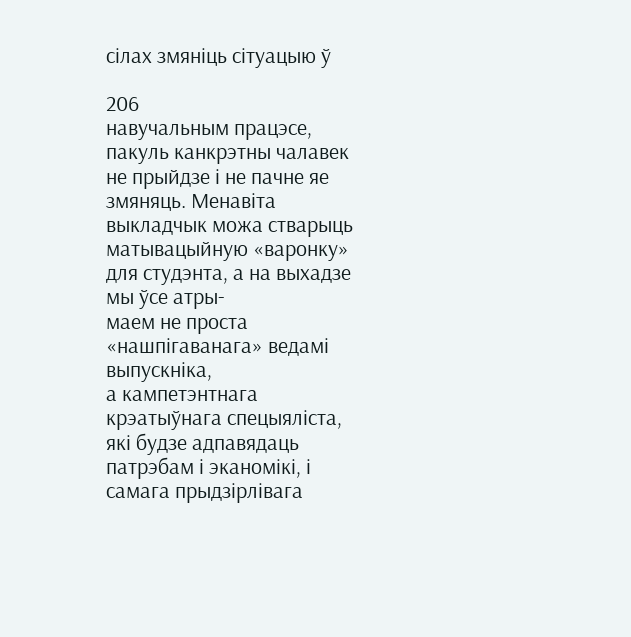сілах змяніць сітуацыю ў

206
навучальным працэсе, пакуль канкрэтны чалавек не прыйдзе і не пачне яе змяняць. Менавіта
выкладчык можа стварыць матывацыйную «варонку» для студэнта, а на выхадзе мы ўсе атры-
маем не проста «нашпігаванага» ведамі выпускніка,
а кампетэнтнага крэатыўнага спецыяліста, які будзе адпавядаць патрэбам і эканомікі, і самага прыдзірлівага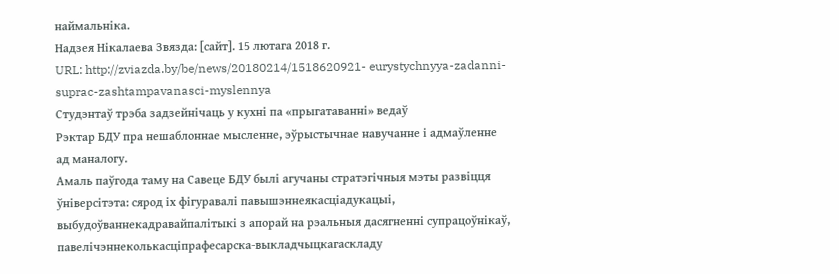наймальніка.
Надзея Нікалаева Звязда: [сайт]. 15 лютага 2018 г.
URL: http://zviazda.by/be/news/20180214/1518620921- eurystychnyya-zadanni-suprac-zashtampavanasci-myslennya
Студэнтаў трэба задзейнічаць у кухні па «прыгатаванні» ведаў
Рэктар БДУ пра нешаблоннае мысленне, эўрыстычнае навучанне і адмаўленне ад маналогу.
Амаль паўгода таму на Савеце БДУ былі агучаны стратэгічныя мэты развіцця ўніверсітэта: сярод іх фігуравалі павышэннеякасціадукацыі, выбудоўваннекадравайпалітыкі з апорай на рэальныя дасягненні супрацоўнікаў, павелічэннеколькасціпрафесарска-выкладчыцкагаскладу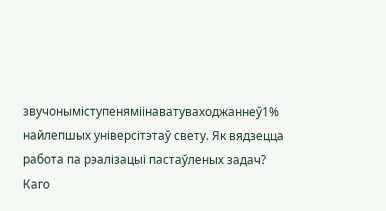звучоныміступеняміінаватуваходжаннеў1% найлепшых універсітэтаў свету. Як вядзецца работа па рэалізацыі пастаўленых задач? Каго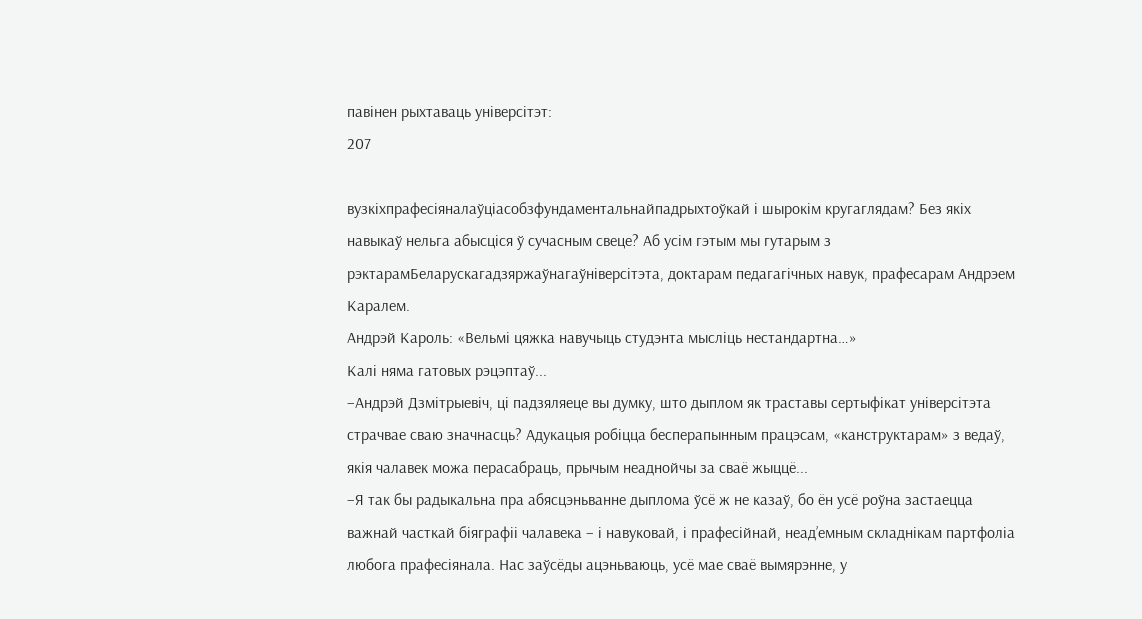павінен рыхтаваць універсітэт:
207

вузкіхпрафесіяналаўціасобзфундаментальнайпадрыхтоўкай і шырокім кругаглядам? Без якіх навыкаў нельга абысціся ў сучасным свеце? Аб усім гэтым мы гутарым з рэктарамБеларускагадзяржаўнагаўніверсітэта, доктарам педагагічных навук, прафесарам Андрэем Каралем.
Андрэй Кароль: «Вельмі цяжка навучыць студэнта мысліць нестандартна…»
Калі няма гатовых рэцэптаў...
–Андрэй Дзмітрыевіч, ці падзяляеце вы думку, што дыплом як траставы сертыфікат універсітэта страчвае сваю значнасць? Адукацыя робіцца бесперапынным працэсам, «канструктарам» з ведаў, якія чалавек можа перасабраць, прычым неаднойчы за сваё жыццё...
–Я так бы радыкальна пра абясцэньванне дыплома ўсё ж не казаў, бо ён усё роўна застаецца важнай часткай біяграфіі чалавека – і навуковай, і прафесійнай, неад’емным складнікам партфоліа любога прафесіянала. Нас заўсёды ацэньваюць, усё мае сваё вымярэнне, у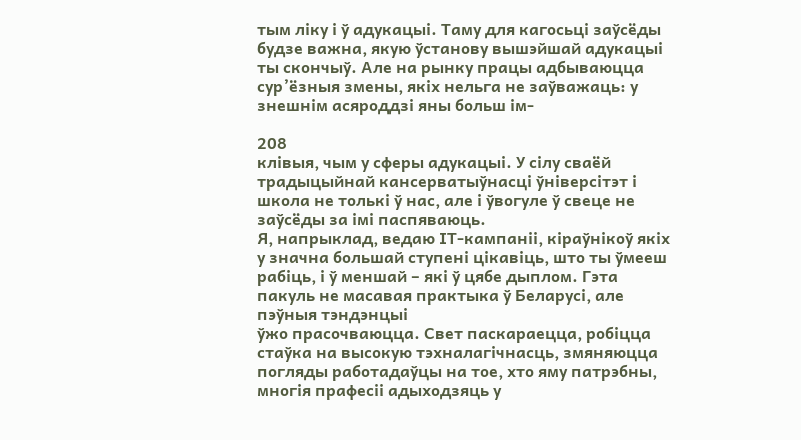тым ліку і ў адукацыі. Таму для кагосьці заўсёды будзе важна, якую ўстанову вышэйшай адукацыі ты скончыў. Але на рынку працы адбываюцца сур’ёзныя змены, якіх нельга не заўважаць: у знешнім асяроддзі яны больш ім-

208
клівыя, чым у сферы адукацыі. У сілу сваёй традыцыйнай кансерватыўнасці ўніверсітэт і школа не толькі ў нас, але і ўвогуле ў свеце не заўсёды за імі паспяваюць.
Я, напрыклад, ведаю ІТ-кампаніі, кіраўнікоў якіх у значна большай ступені цікавіць, што ты ўмееш рабіць, і ў меншай – які ў цябе дыплом. Гэта пакуль не масавая практыка ў Беларусі, але пэўныя тэндэнцыі
ўжо прасочваюцца. Свет паскараецца, робіцца стаўка на высокую тэхналагічнасць, змяняюцца погляды работадаўцы на тое, хто яму патрэбны, многія прафесіі адыходзяць у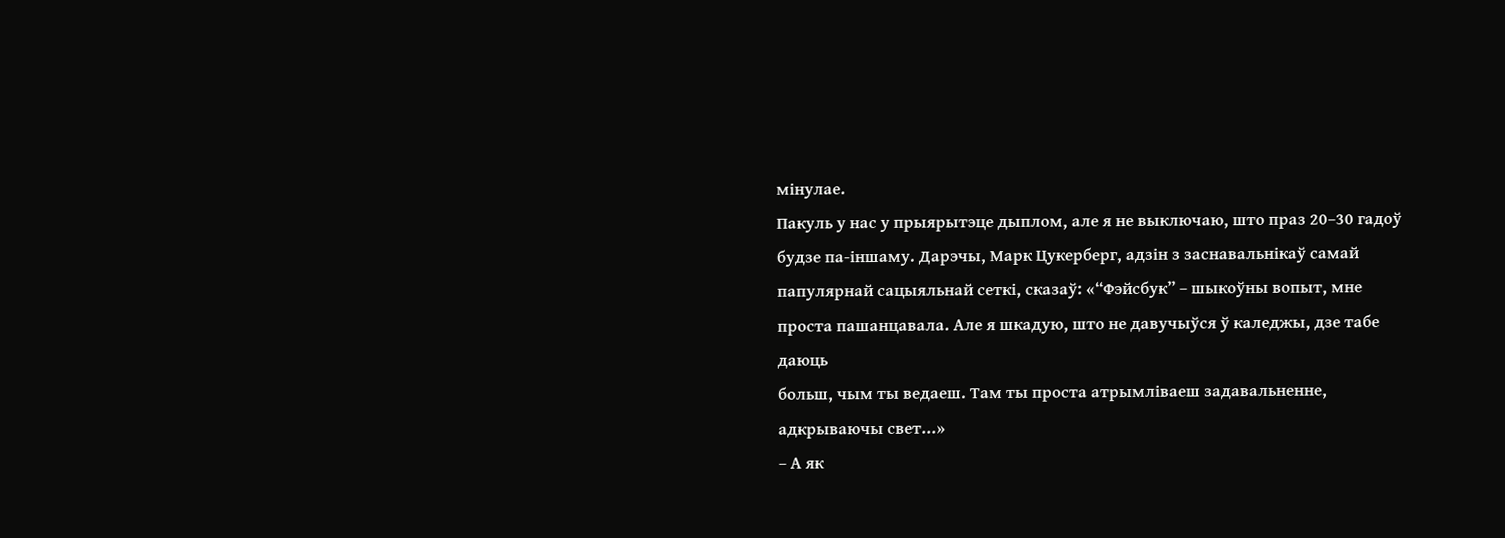мінулае.
Пакуль у нас у прыярытэце дыплом, але я не выключаю, што праз 20–30 гадоў будзе па-іншаму. Дарэчы, Марк Цукерберг, адзін з заснавальнікаў самай папулярнай сацыяльнай сеткі, сказаў: «“Фэйсбук” – шыкоўны вопыт, мне проста пашанцавала. Але я шкадую, што не давучыўся ў каледжы, дзе табе даюць
больш, чым ты ведаеш. Там ты проста атрымліваеш задавальненне, адкрываючы свет...»
– А як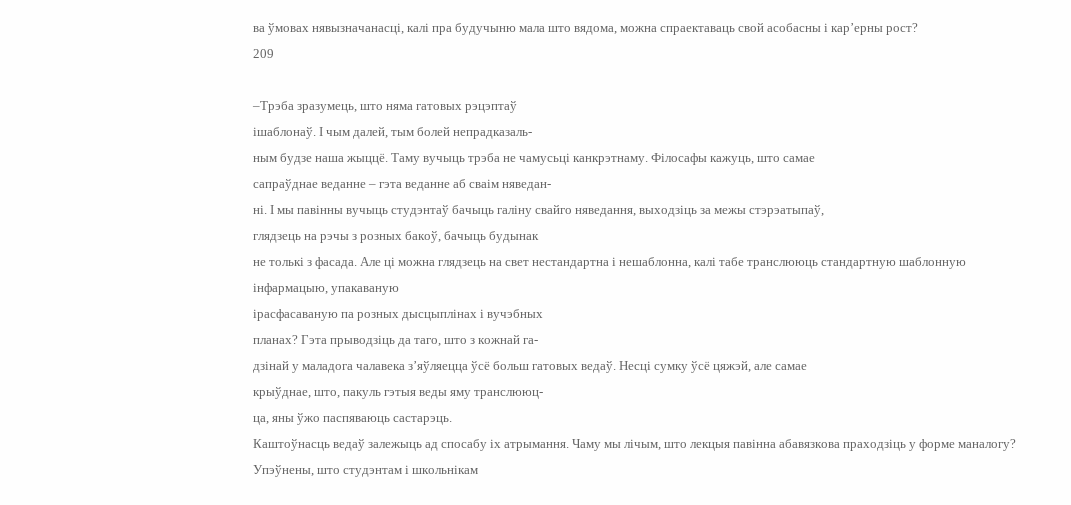ва ўмовах нявызначанасці, калі пра будучыню мала што вядома, можна спраектаваць свой асобасны і кар’ерны рост?
209

–Трэба зразумець, што няма гатовых рэцэптаў
ішаблонаў. І чым далей, тым болей непрадказаль-
ным будзе наша жыццё. Таму вучыць трэба не чамусьці канкрэтнаму. Філосафы кажуць, што самае
сапраўднае веданне – гэта веданне аб сваім няведан-
ні. І мы павінны вучыць студэнтаў бачыць галіну свайго няведання, выходзіць за межы стэрэатыпаў,
глядзець на рэчы з розных бакоў, бачыць будынак
не толькі з фасада. Але ці можна глядзець на свет нестандартна і нешаблонна, калі табе транслююць стандартную шаблонную інфармацыю, упакаваную
ірасфасаваную па розных дысцыплінах і вучэбных
планах? Гэта прыводзіць да таго, што з кожнай га-
дзінай у маладога чалавека з’яўляецца ўсё больш гатовых ведаў. Несці сумку ўсё цяжэй, але самае
крыўднае, што, пакуль гэтыя веды яму транслююц-
ца, яны ўжо паспяваюць састарэць.
Каштоўнасць ведаў залежыць ад спосабу іх атрымання. Чаму мы лічым, што лекцыя павінна абавязкова праходзіць у форме маналогу?
Упэўнены, што студэнтам і школьнікам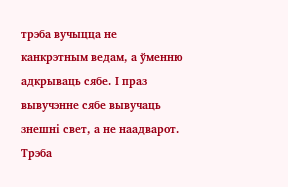трэба вучыцца не канкрэтным ведам, а ўменню адкрываць сябе. І праз вывучэнне сябе вывучаць знешні свет, а не наадварот. Трэба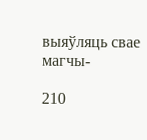выяўляць свае магчы-

210